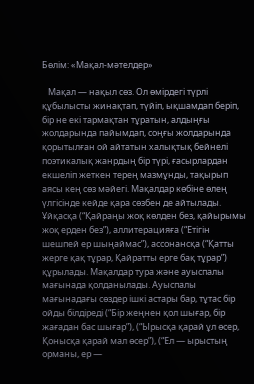Бөлім: «Мақал-мәтелдер»

   Мақал — нақыл сөз. Ол өмірдегі түрлі құбылысты жинақтап, түйіп, ықшамдап беріп, бір не екі тармақтан тұратын, алдыңғы жолдарында пайымдап, соңғы жолдарында қорытылған ой айтатын халықтық бейнелі поэтикалық жанрдың бір түрі, ғасырлардан екшеліп жеткен терең мазмұнды, тақырып аясы кең сөз мәйегі. Мақалдар көбіне өлең үлгісінде кейде қара сөзбен де айтылады. Ұйқасқа (“Қайраңы жоқ көлден без, қайырымы жоқ ерден без”), аллитерацияға (“Етігін шешпей ер шыңаймас”), ассонансқа (“Қатты жерге қақ тұрар, Қайратты ерге бақ тұрар”) құрылады. Мақалдар тура және ауыспалы мағынада қолданылады. Ауыспалы мағынадағы сөздер ішкі астары бар, тұтас бір ойды білдіреді (“Бір жеңнен қол шығар, бір жағадан бас шығар”), (“Ырысқа қарай ұл өсер, Қонысқа қарай мал өсер”), (“Ел — ырыстың орманы, ер —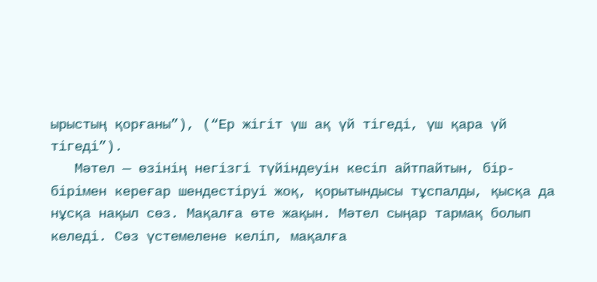ырыстың қорғаны”), (“Ер жігіт үш ақ үй тігеді, үш қара үй тігеді”).
   Мәтел — өзінің негізгі түйіндеуін кесіп айтпайтын, бір-бірімен кереғар шендестіруі жоқ, қорытындысы тұспалды, қысқа да нұсқа нақыл сөз. Мақалға өте жақын. Мәтел сыңар тармақ болып келеді. Сөз үстемелене келіп, мақалға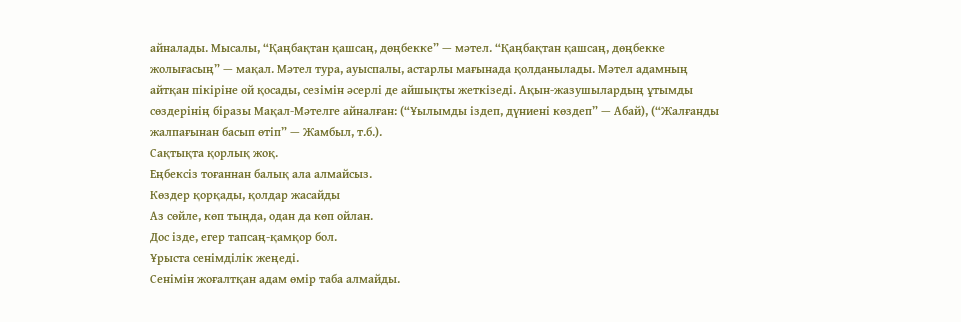айналады. Мысалы, “Қаңбақтан қашсаң, дөңбекке” — мәтел. “Қаңбақтан қашсаң, дөңбекке жолығасың” — мақал. Мәтел тура, ауыспалы, астарлы мағынада қолданылады. Мәтел адамның айтқан пікіріне ой қосады, сезімін әсерлі де айшықты жеткізеді. Ақын-жазушылардың ұтымды сөздерінің біразы Мақал-Мәтелге айналған: (“Ұылымды іздеп, дүниені көздеп” — Абай), (“Жалғанды жалпағынан басып өтіп” — Жамбыл, т.б.).
Сақтықта қорлық жоқ.
Еңбексіз тоғаннан балық ала алмайсыз.
Көздер қорқады, қолдар жасайды
Аз сөйле, көп тыңда, одан да көп ойлан.
Дос ізде, егер тапсаң-қамқор бол.
Ұрыста сенімділік жеңеді.
Сенімін жоғалтқан адам өмір таба алмайды.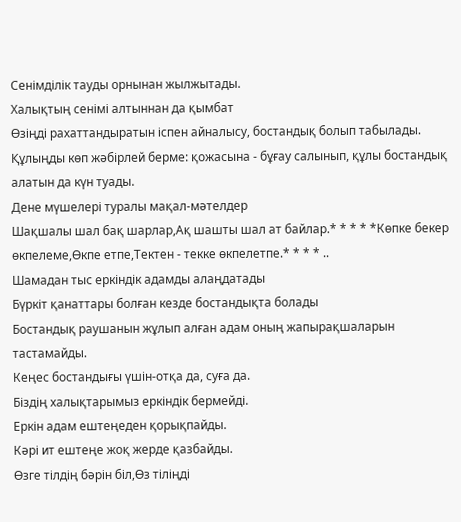Сенімділік тауды орнынан жылжытады.
Халықтың сенімі алтыннан да қымбат
Өзіңді рахаттандыратын іспен айналысу, бостандық болып табылады.
Құлыңды көп жәбірлей берме: қожасына - бұғау салынып, құлы бостандық алатын да күн туады.
Дене мүшелері туралы мақал-мәтелдер
Шақшалы шал бақ шарлар,Ақ шашты шал ат байлар.* * * * *Көпке бекер өкпелеме,Өкпе етпе,Тектен - текке өкпелетпе.* * * * ..
Шамадан тыс еркіндік адамды алаңдатады
Бүркіт қанаттары болған кезде бостандықта болады
Бостандық раушанын жұлып алған адам оның жапырақшаларын тастамайды.
Кеңес бостандығы үшін-отқа да, суға да.
Біздің халықтарымыз еркіндік бермейді.
Еркін адам ештеңеден қорықпайды.
Кәрі ит ештеңе жоқ жерде қазбайды.
Өзге тілдің бәрін біл,Өз тіліңді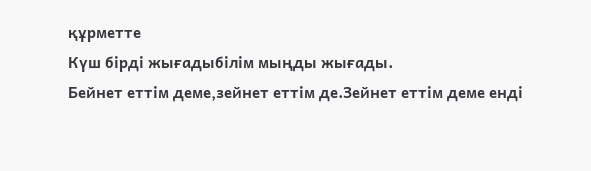құрметте
Күш бірді жығадыбілім мыңды жығады.
Бейнет еттім деме,зейнет еттім де.Зейнет еттім деме енді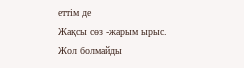еттім де
Жақсы сөз -жарым ырыс.
Жол болмайды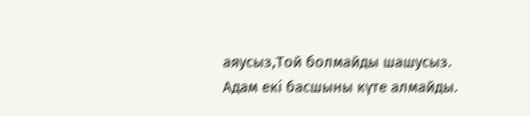аяусыз,Той болмайды шашусыз.
Адам екі басшыны күте алмайды.